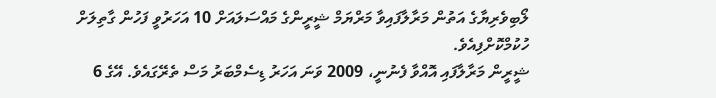ލޯބިވެރިޔާގެ އަތުން މަރާލާފައިވާ މަރްޔަމް ޝީރީންގެ މައްސަލައަށް 10 އަހަރުވީ ފަހުން ގާތިލަށް ހުކުމްކޮށްފިއެވެ.
ޝީރީން މަރާލާފައި އޮއްވާ ފެނުނީ، 2009 ވަނަ އަހަރު ޑިސެމްބަރު މަސް ތެރޭގައެވެ. އޭގެ 6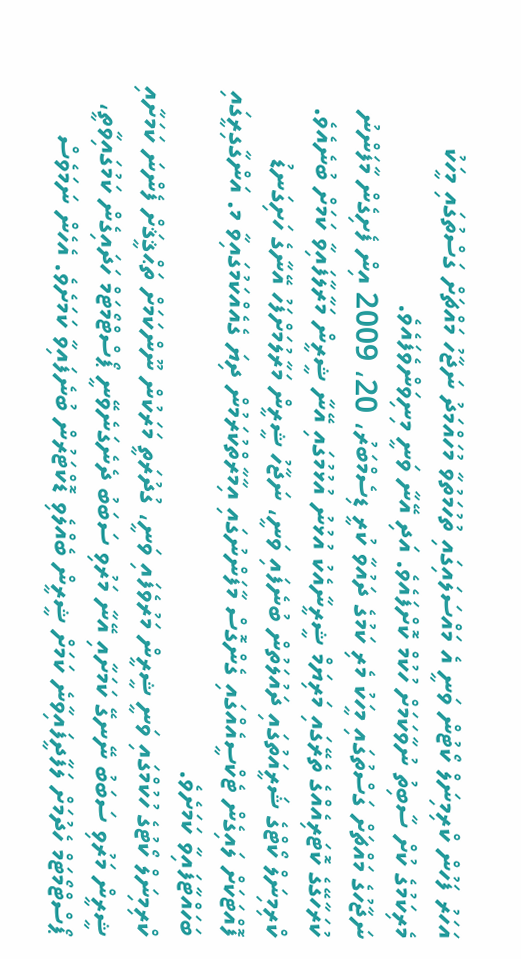އަހަރު ފަހުން ކްރިމިނަލް ކޯޓުން ވަނީ އެ މައްސަލައިގައި ތުހުމަތުވާ މުހައްމަދު ނަޖާހު މައްޗަށް ގަސްތުގައި މީހަކު މެރިކަމުގެ ކުށް ސާބިތު ނުވާކަމަށް ހުކުމް ކޮށްފައެވެ. އަދި އޭނާ ވަނީ މިނިވަންވެފައެވެ.
ނަޖާހުގެ މައްޗަށް ގަސްތުގައި މީހަކު މެރި ކަމުގެ ދައުވާ ކުރީ ޑިސެމްބަރު، 20، 2009 އިން ފެށިގެން މާފަންނު ކުރަހާގޭގެ ކޮޓަރިއެއްގެ ތެރޭގައި މަރިޔަމް ޝީރީނާއެކު އުޅުނު އުޅުމުގައި އޭނާ ޝީރީން މަރާލާފައިވާ ކަމަށް ބުނެއެވެ. ކްރިމިނަލް ކޯޓްގެ ޝަރީއަތުގައި ދައުލަތުން ބުނެފައި ވަނީ، ނަޖާހު ޝީރީން މަރާލުމަށްފަހު އޭނާގެ ހަށިގަނޑު ފޮއްޓަކަށް ލައިގެން ޓެކްސީއެއްގައި ގެންގޮސް މާފަންނުގައި އިމާރާތްކުރަމުން ދިޔަ ގެއެއްކަމުގައިވާ މ. އަންގާގިރީގައި ބަހައްޓާފައިވާ ކަމަށެވެ.
ކްރިމިނަލް ކޯޓުގެ ހުކުމްގައި ވަނީ ޝީރީން މަރުވެފައި ވަނީ، ގުދުރަތީ މަރަކުން ނޫންކަމަށް ތަޙްޤީޤަށް ފެންނަ ކަމަށާއި ޝީރީން މަރުވި ސަބަބު ނޭނގޭ ކަމަށާއި އޭނާ މަރުވި ސަބަބު ދެނެގަނެވޭނީ ޕޯސްޓްމޯޓަމް ހަދައިގެން ކަމުގައިވާތީ، ޕޯސްޓްމޯޓަމް ހެދުމަށް ލަފާދީފައިވާނެ ކަމަށް ޝީރީން ބެއްލެވި ޑޮކްޓަރުން ބުނެފައިވާ ކަމަށެވެ. އެހެން ނަމަވެސް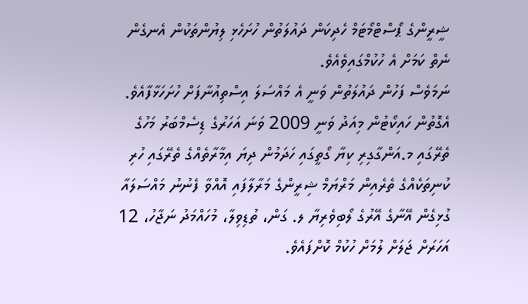ޝީރީންގެ ޕޯސްޓްމޯޓަމް ހެދިކަން ދައުލަތުން ހުށަހެޅި ލިޔުންތަކުން އެނގެން ނެތް ކަމަށް އެ ހުކުމްގައިވެއެވެ.
ނަމަވެސް ފަހުން ދައުލަތުން ވަނީ އެ މައްސަލަ އިސްތިއުނާފަށް ހުށަހަޅާފާއެވެ. އެގޮތުން ހައިކޯޓުން މިއަދު ވަނީ 2009 ވަނަ އަހަރުގެ ޑިސެމްބަރު މަހުގެ ތެރޭގައި މ.އަންގާގިރި ކިޔާ ގޯތީގައި ހަދަމުން ދިޔަ އިމާރާތެއްގެ ތެރޭގައި ހުރި ކުނިތަކެއްގެ ތެރެއިން މަރްޔަމް ޝިރީންގެ މަރާލާފައި އޮއްވާ ފެނުނު މައްސަލައާ ގުޅިގެން އޭނާގެ އޭރުގެ ލޯބިވެރިޔާ ލ. ގަން، ތުޑިވިލާ، މުހައްމަދު ނަޖާހު، 12 އަހަރަށް ޖަލަށް ލުމަށް ހުކުމް ކޮށްފައެވެ.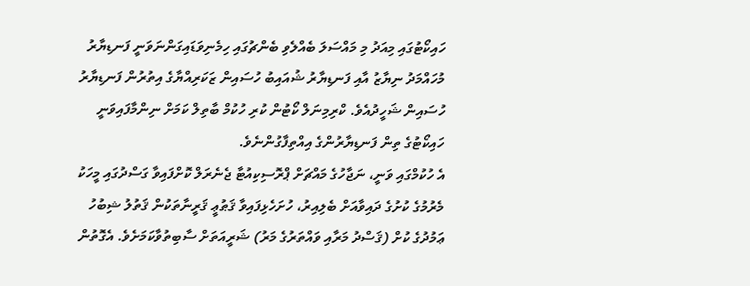ހައިކޯޓުގައި މިއަދު މި މައްސަލަ ބެއްލެވި ބެންޗުގައި ހިމެނިވަޑައިގަންނަވަނީ ފަނޑިޔާރު މުހައްމަދު ނިޔާޒު އާއި ފަނޑިޔާރު ޝުއައިބު ހުސައިން ޒަކަރިއްޔާގެ އިތުރުން ފަނޑިޔާރު ހުސައިން ޝަހީދުއެވެ. ކްރިމިނަލް ކޯޓުން ކުރި ހުކުމް ބާތިލް ކަމަށް ނިންމާފައިވަނީ ހައިކޯޓުގެ ތިން ފަނޑިޔާރުންގެ އިއްތިފާގުންނެވެ.
އެ ހުކުމްގައި ވަނީ، ނަޖާހުގެ މައްޗަށް ޕްރޮސިކިއުޓާ ޖެނެރަލް ކޮށްފައިވާ ގަސްދުގައި މީހަކު މެރުމުގެ ކުށުގެ ދައިވާއަށް ބެލިއިރު، ހުށަހެޅިފައިވާ ޤަޠުޢީ ޤަރީނާތަކުން ޤަތުލު ޝިބުހު ޢަމުދުގެ ކުށް (ޤަސްދު މަރާއި ވައްތަރުގެ މަރު) ޝަރީއަތަށް ސާބިތުވާކަމަށެވެ. އެގޮތުން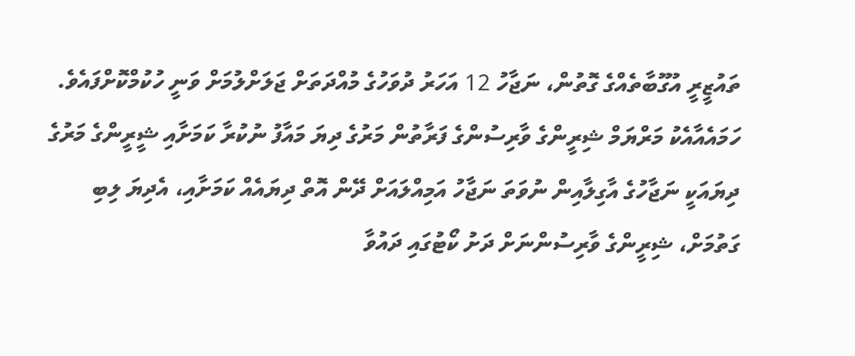ތައުޒީރީ އުގޫބާތެއްގެ ގޮތުން، ނަޖާހު 12 އަހަރު ދުވަހުގެ މުއްދަތަށް ޖަލަށްލުމަށް ވަނީ ހުކުމްކޮށްފައެވެ.
ހަމައެއާއެކު މަރްޔަމް ޝިރީންގެ ވާރިސުންގެ ފަރާތުން މަރުގެ ދިޔަ މައާފު ނުކުރާ ކަމަށާއި ޝީރީންގެ މަރުގެ ދިޔައަކީ ނަޖާހުގެ އާގިލާއިން ނުވަތަ ނަޖާހު އަމިއްލައަށް ދޭން އޮތް ދިޔައެއް ކަމަށާއި، އެދިޔަ ލިބި ގަތުމަށް، ޝިރީންގެ ވާރިސުންނަށް ދަށު ކޯޓުގައި ދައުވާ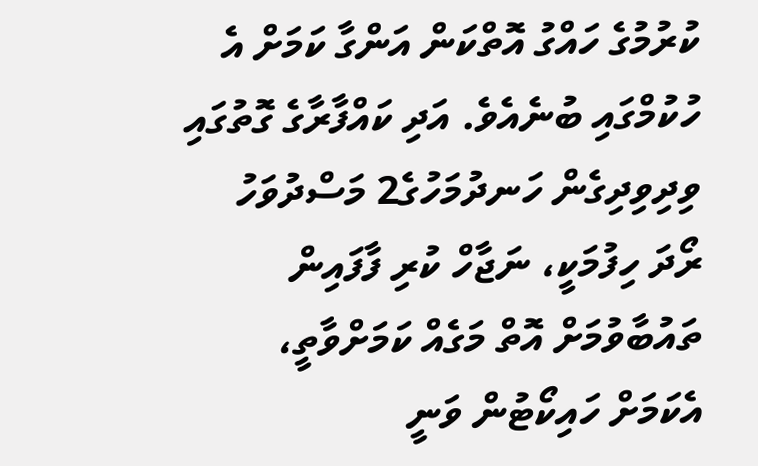ކުރުމުގެ ހައްގު އޮތްކަން އަންގާ ކަމަށް އެ ހުކުމްގައި ބުނެއެވެ. އަދި ކައްފާރާގެ ގޮތުގައި ވިދިވިދިގެން ހަނދުމަހުގެ2 މަސްދުވަހު ރޯދަ ހިފުމަކީ، ނަޖާހް ކުރި ފާފައިން ތައުބާވުމަށް އޮތް މަގެއް ކަމަށްވާތީ، އެކަމަށް ހައިކޯޓުން ވަނީ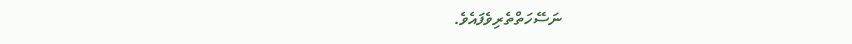ނަސޭހަތްތެރިވެފައެވެ.